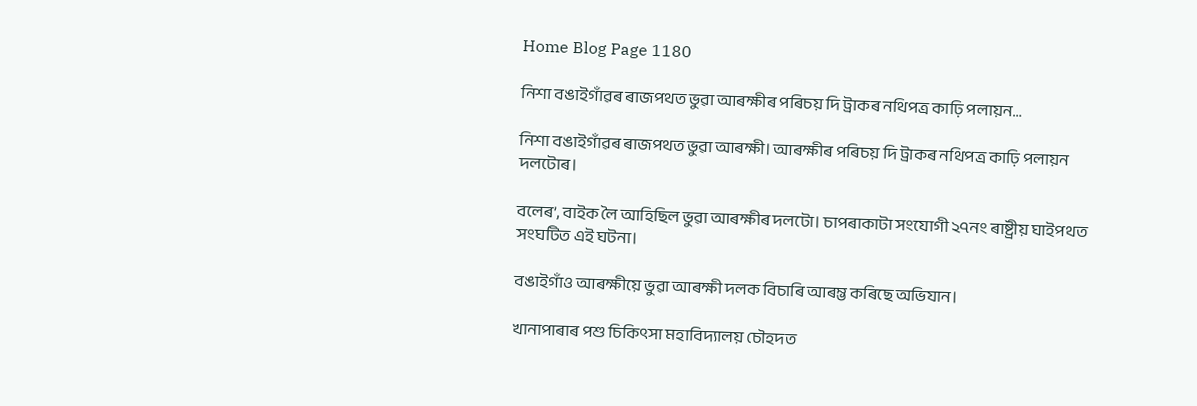Home Blog Page 1180

নিশা বঙাইগাঁৱৰ ৰাজপথত ভুৱা আৰক্ষীৰ পৰিচয় দি ট্ৰাকৰ নথিপত্ৰ কাঢ়ি পলায়ন…

নিশা বঙাইগাঁৱৰ ৰাজপথত ভুৱা আৰক্ষী। আৰক্ষীৰ পৰিচয় দি ট্ৰাকৰ নথিপত্ৰ কাঢ়ি পলায়ন দলটোৰ।

বলেৰ’, বাইক লৈ আহিছিল ভুৱা আৰক্ষীৰ দলটো। চাপৰাকাটা সংযোগী ২৭নং ৰাষ্ট্ৰীয় ঘাইপথত সংঘটিত এই ঘটনা।

বঙাইগাঁও আৰক্ষীয়ে ভুৱা আৰক্ষী দলক বিচাৰি আৰম্ভ কৰিছে অভিযান।

খানাপাৰাৰ পশু চিকিৎসা মহাবিদ্যালয় চৌহদত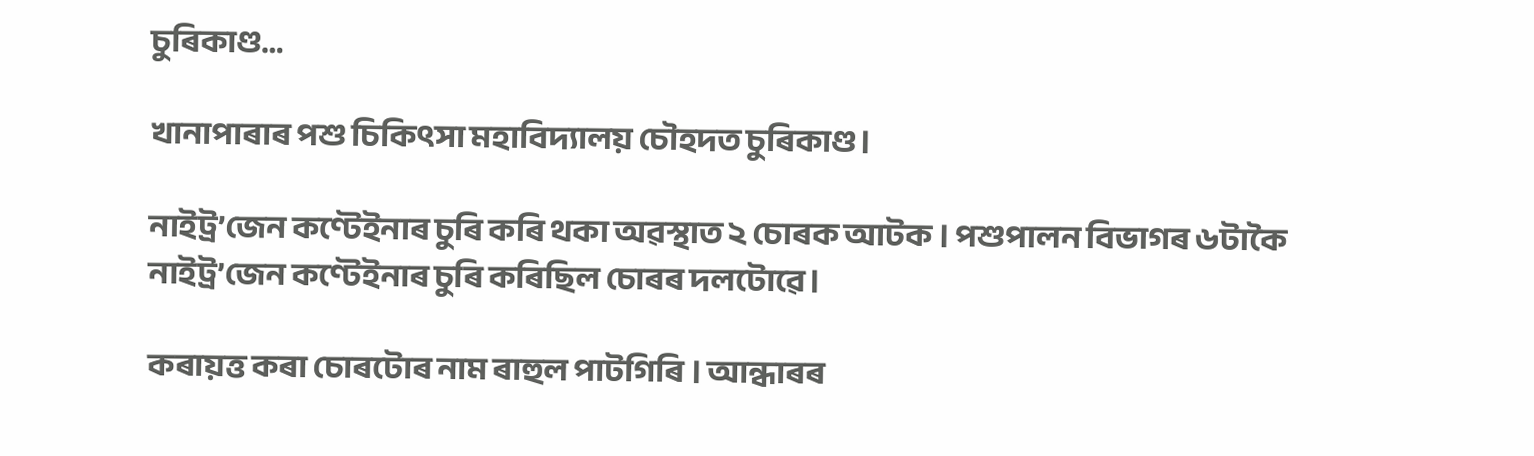চুৰিকাণ্ড…

খানাপাৰাৰ পশু চিকিৎসা মহাবিদ্যালয় চৌহদত চুৰিকাণ্ড।

নাইট্ৰ’জেন কণ্টেইনাৰ চুৰি কৰি থকা অৱস্থাত ২ চোৰক আটক । পশুপালন বিভাগৰ ৬টাকৈ নাইট্ৰ’জেন কণ্টেইনাৰ চুৰি কৰিছিল চোৰৰ দলটোৱে।

কৰায়ত্ত কৰা চোৰটোৰ নাম ৰাহুল পাটগিৰি । আন্ধাৰৰ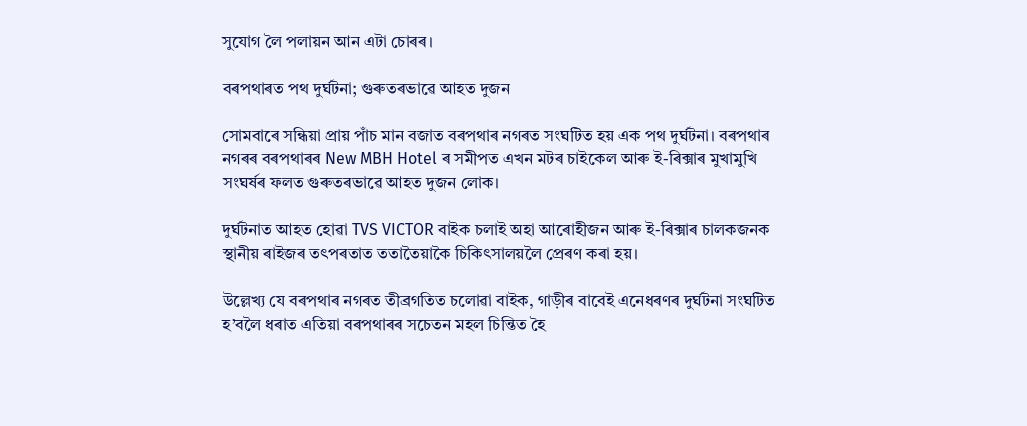সুযোগ লৈ পলায়ন আন এটা চোৰৰ।

বৰপথাৰত পথ দুৰ্ঘটনা; গুৰুতৰভাৱে আহত দুজন

সোমবাৰে সন্ধিয়া প্ৰায় পাঁচ মান বজাত বৰপথাৰ নগৰত সংঘটিত হয় এক পথ দুৰ্ঘটনা। বৰপথাৰ নগৰৰ বৰপথাৰৰ New MBH Hotel ৰ সমীপত এখন মটৰ চাইকেল আৰু ই-ৰিক্সাৰ মুখামুখি সংঘৰ্ষৰ ফলত গুৰুতৰভাৱে আহত দুজন লোক।

দুৰ্ঘটনাত আহত হোৱা TVS VICTOR বাইক চলাই অহা আৰোহীজন আৰু ই-ৰিক্সাৰ চালকজনক স্থানীয় ৰাইজৰ তৎপৰতাত ততাতৈয়াকৈ চিকিৎসালয়লৈ প্ৰেৰণ কৰা হয়।

উল্লেখ্য যে বৰপথাৰ নগৰত তীব্ৰগতিত চলোৱা বাইক, গাড়ীৰ বাবেই এনেধৰণৰ দুৰ্ঘটনা সংঘটিত হ’বলৈ ধৰাত এতিয়া বৰপথাৰৰ সচেতন মহল চিন্তিত হৈ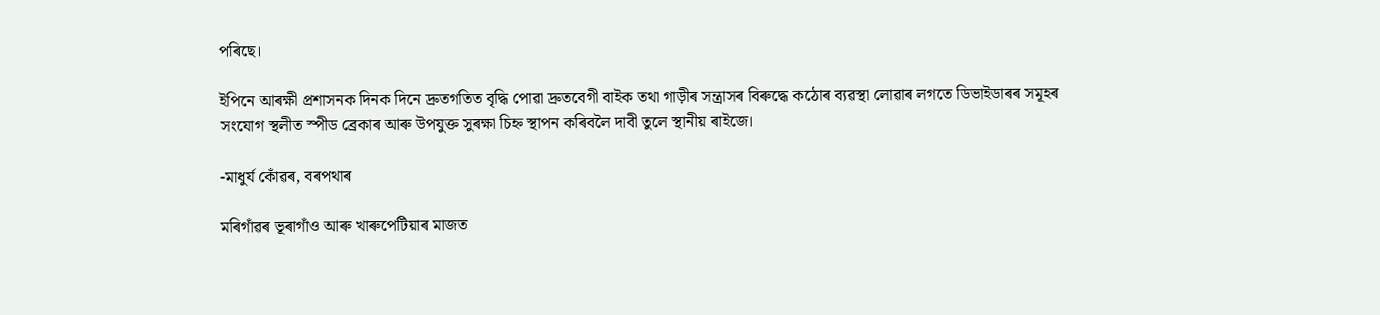পৰিছে।

ইপিনে আৰক্ষী প্ৰশাসনক দিনক দিনে দ্ৰুতগতিত বৃদ্ধি পোৱা দ্ৰুতবেগী বাইক তথা গাড়ীৰ সন্ত্ৰাসৰ বিৰুদ্ধে কঠোৰ ব্যৱস্থা লোৱাৰ লগতে ডিভাইডাৰৰ সমূহৰ সংযোগ স্থলীত স্পীড ব্ৰেকাৰ আৰু উপযুক্ত সুৰক্ষা চিহ্ন স্থাপন কৰিবলৈ দাবী তুলে স্থানীয় ৰাইজে।

-মাধুৰ্য কোঁৱৰ, বৰপথাৰ

মৰিগাঁৱৰ ভূৰাগাঁও আৰু খাৰুপেটিয়াৰ মাজত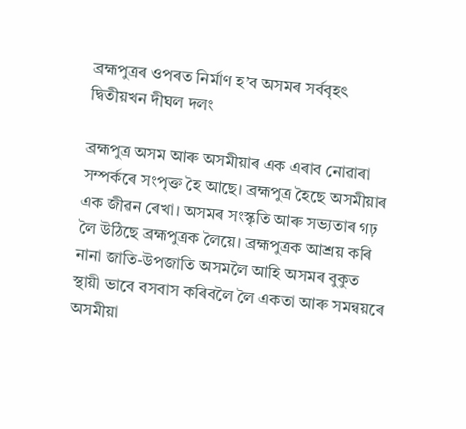ব্ৰহ্মপুত্ৰৰ ওপৰত নিৰ্মাণ হ’ব অসমৰ সৰ্ববৃহৎ দ্বিতীয়খন দীঘল দলং

ব্ৰহ্মপুত্ৰ অসম আৰু অসমীয়াৰ এক এৰাব নোৱাৰা সম্পৰ্কৰে সংপৃক্ত হৈ আছে। ব্ৰহ্মপুত্ৰ হৈছে অসমীয়াৰ এক জীৱন ৰেখা। অসমৰ সংস্কৃতি আৰু সভ্যতাৰ গঢ় লৈ উঠিছে ব্ৰহ্মপুত্ৰক লৈয়ে। ব্ৰহ্মপুত্ৰক আশ্ৰয় কৰি নানা জাতি-উপজাতি অসমলৈ আহি অসমৰ বুকুত স্থায়ী ভাবে বসবাস কৰিবলৈ লৈ একতা আৰু সমন্বয়ৰে অসমীয়া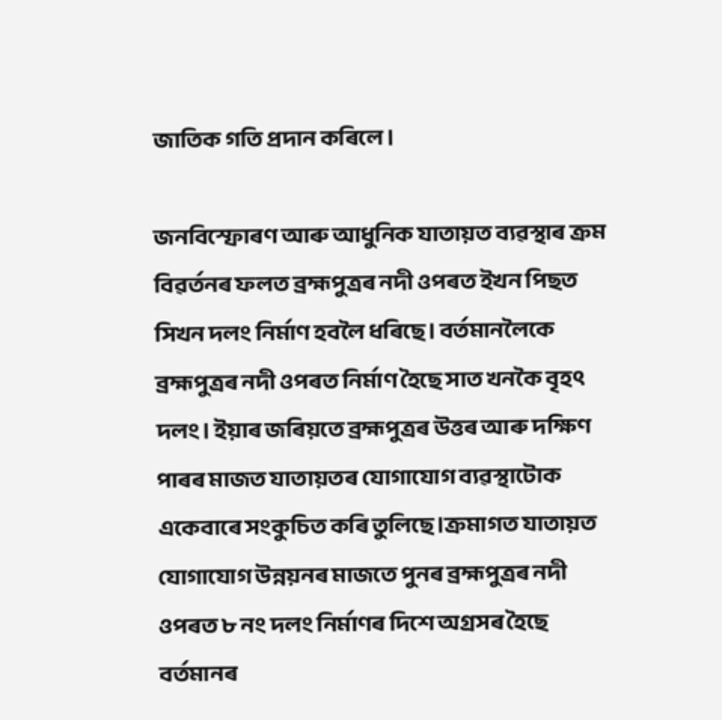জাতিক গতি প্ৰদান কৰিলে।

জনবিস্ফোৰণ আৰু আধুনিক যাতায়ত ব্যৱস্থাৰ ক্ৰম বিৱৰ্তনৰ ফলত ব্ৰহ্মপুত্ৰৰ নদী ওপৰত ইখন পিছত সিখন দলং নিৰ্মাণ হবলৈ ধৰিছে। বৰ্তমানলৈকে ব্ৰহ্মপুত্ৰৰ নদী ওপৰত নিৰ্মাণ হৈছে সাত খনকৈ বৃহৎ দলং। ইয়াৰ জৰিয়তে ব্ৰহ্মপুত্ৰৰ উত্তৰ আৰু দক্ষিণ পাৰৰ মাজত যাতায়তৰ যোগাযোগ ব্যৱস্থাটোক একেবাৰে সংকুচিত কৰি তুলিছে।ক্ৰমাগত যাতায়ত যোগাযোগ উন্নয়নৰ মাজতে পুনৰ ব্ৰহ্মপুত্ৰৰ নদী ওপৰত ৮ নং দলং নিৰ্মাণৰ দিশে অগ্ৰসৰ হৈছে বৰ্তমানৰ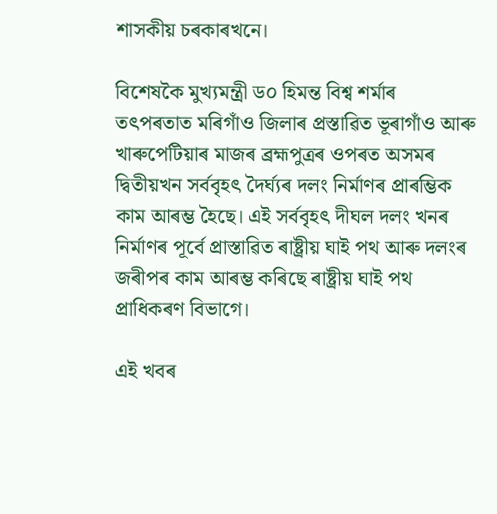শাসকীয় চৰকাৰখনে।

বিশেষকৈ মুখ্যমন্ত্ৰী ড০ হিমন্ত বিশ্ব শৰ্মাৰ তৎপৰতাত মৰিগাঁও জিলাৰ প্ৰস্তাৱিত ভূৰাগাঁও আৰু খাৰুপেটিয়াৰ মাজৰ ব্ৰহ্মপুত্ৰৰ ওপৰত অসমৰ দ্বিতীয়খন সৰ্ববৃহৎ দৈৰ্ঘ্যৰ দলং নিৰ্মাণৰ প্ৰাৰম্ভিক কাম আৰম্ভ হৈছে। এই সৰ্ববৃহৎ দীঘল দলং খনৰ নিৰ্মাণৰ পূৰ্বে প্ৰাস্তাৱিত ৰাষ্ট্ৰীয় ঘাই পথ আৰু দলংৰ জৰীপৰ কাম আৰম্ভ কৰিছে ৰাষ্ট্ৰীয় ঘাই পথ প্ৰাধিকৰণ বিভাগে।

এই খবৰ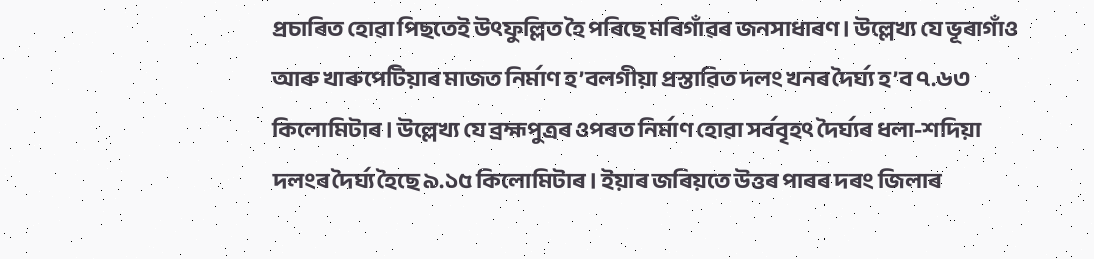প্ৰচাৰিত হোৱা পিছতেই উৎফুল্লিত হৈ পৰিছে মৰিগাঁৱৰ জনসাধাৰণ। উল্লেখ্য যে ভূৰাগাঁও আৰু খাৰুপেটিয়াৰ মাজত নিৰ্মাণ হ’বলগীয়া প্ৰস্তাৱিত দলং খনৰ দৈৰ্ঘ্য হ’ব ৭.৬৩ কিলোমিটাৰ। উল্লেখ্য যে ব্ৰহ্মপুত্ৰৰ ওপৰত নিৰ্মাণ হোৱা সৰ্ববৃহৎ দৈৰ্ঘ্যৰ ধলা-শদিয়া দলংৰ দৈৰ্ঘ্য হৈছে ৯.১৫ কিলোমিটাৰ। ইয়াৰ জৰিয়তে উত্তৰ পাৰৰ দৰং জিলাৰ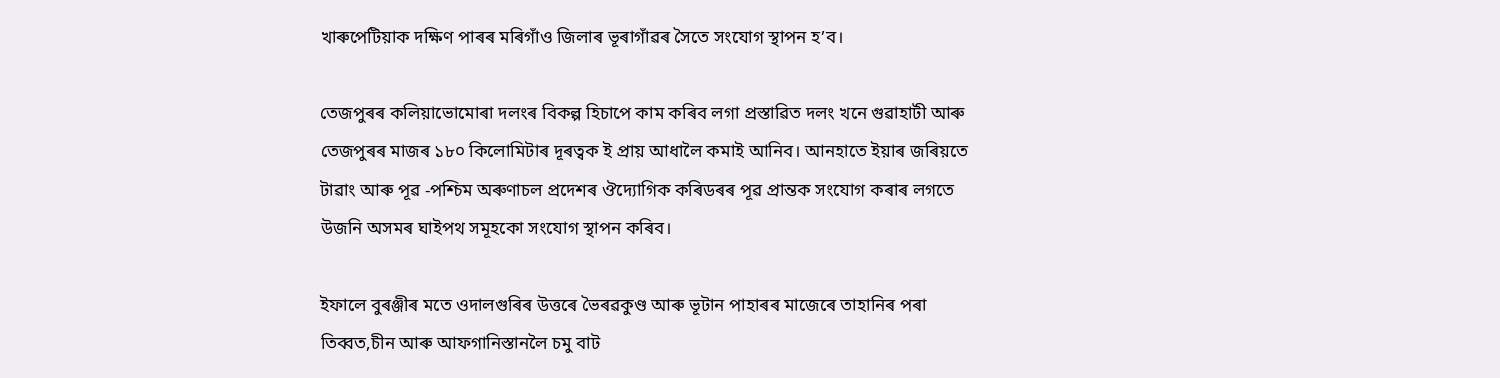খাৰুপেটিয়াক দক্ষিণ পাৰৰ মৰিগাঁও জিলাৰ ভূৰাগাঁৱৰ সৈতে সংযোগ স্থাপন হ’ব।

তেজপুৰৰ কলিয়াভোমোৰা দলংৰ বিকল্প হিচাপে কাম কৰিব লগা প্ৰস্তাৱিত দলং খনে গুৱাহাটী আৰু তেজপুৰৰ মাজৰ ১৮০ কিলোমিটাৰ দূৰত্বক ই প্ৰায় আধালৈ কমাই আনিব। আনহাতে ইয়াৰ জৰিয়তে টাৱাং আৰু পূৱ -পশ্চিম অৰুণাচল প্ৰদেশৰ ঔদ্যোগিক কৰিডৰৰ পূৱ প্ৰান্তক সংযোগ কৰাৰ লগতে উজনি অসমৰ ঘাইপথ সমূহকো সংযোগ স্থাপন কৰিব।

ইফালে বুৰঞ্জীৰ মতে ওদালগুৰিৰ উত্তৰে ভৈৰৱকুণ্ড আৰু ভূটান পাহাৰৰ মাজেৰে তাহানিৰ পৰা তিব্বত,চীন আৰু আফগানিস্তানলৈ চমু বাট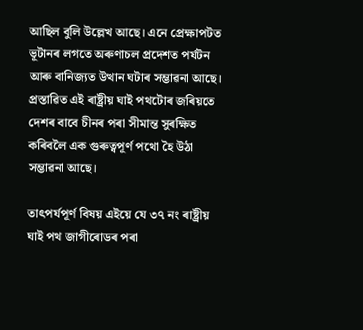আছিল বুলি উল্লেখ আছে। এনে প্ৰেক্ষাপটত ভূটানৰ লগতে অৰুণাচল প্ৰদেশত পৰ্যটন আৰু বানিজ্যত উত্থান ঘটাৰ সম্ভাৱনা আছে। প্ৰস্তাৱিত এই ৰাষ্ট্ৰীয় ঘাই পথটোৰ জৰিয়তে দেশৰ বাবে চীনৰ পৰা সীমান্ত সুৰক্ষিত কৰিবলৈ এক গুৰুত্বপূৰ্ণ পথো হৈ উঠা সম্ভাৱনা আছে।

তাৎপৰ্যপূৰ্ণ বিষয় এইয়ে যে ৩৭ নং ৰাষ্ট্ৰীয় ঘাই পথ জাগীৰোডৰ পৰা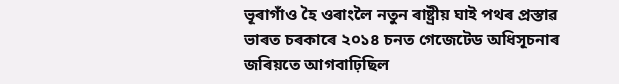ভূৰাগাঁও হৈ ওৰাংলৈ নতুন ৰাষ্ট্ৰীয় ঘাই পথৰ প্ৰস্তাৱ ভাৰত চৰকাৰে ২০১৪ চনত গেজেটেড অধিসূচনাৰ জৰিয়তে আগবাঢ়িছিল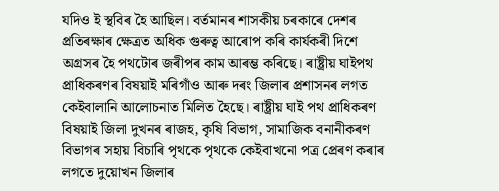যদিও ই স্থবিৰ হৈ আছিল। বৰ্তমানৰ শাসকীয় চৰকাৰে দেশৰ প্ৰতিৰক্ষাৰ ক্ষেত্ৰত অধিক গুৰুত্ব আৰোপ কৰি কাৰ্যকৰী দিশে অগ্ৰসৰ হৈ পথটোৰ জৰীপৰ কাম আৰম্ভ কৰিছে। ৰাষ্ট্ৰীয় ঘাইপথ প্ৰাধিকৰণৰ বিষয়াই মৰিগাঁও আৰু দৰং জিলাৰ প্ৰশাসনৰ লগত কেইবালানি আলোচনাত মিলিত হৈছে। ৰাষ্ট্ৰীয় ঘাই পথ প্ৰাধিকৰণ বিষয়াই জিলা দুখনৰ ৰাজহ, কৃষি বিভাগ, সামাজিক বনানীকৰণ বিভাগৰ সহায় বিচাৰি পৃথকে পৃথকে কেইবাখনো পত্ৰ প্ৰেৰণ কৰাৰ লগতে দুয়োখন জিলাৰ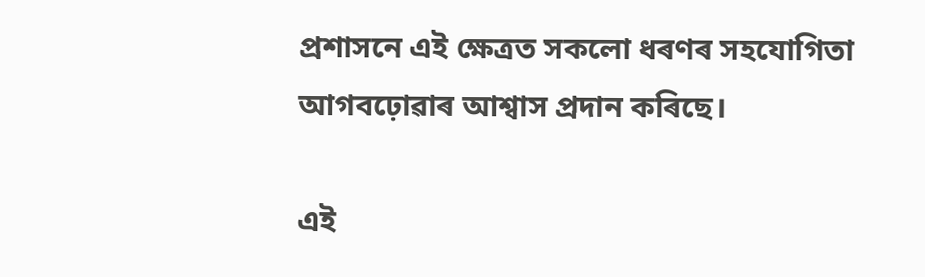প্ৰশাসনে এই ক্ষেত্ৰত সকলো ধৰণৰ সহযোগিতা আগবঢ়োৱাৰ আশ্বাস প্ৰদান কৰিছে।

এই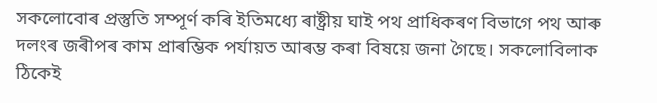সকলোবোৰ প্ৰস্তুতি সম্পূর্ণ কৰি ইতিমধ্যে ৰাষ্ট্ৰীয় ঘাই পথ প্ৰাধিকৰণ বিভাগে পথ আৰু দলংৰ জৰীপৰ কাম প্ৰাৰম্ভিক পৰ্যায়ত আৰম্ভ কৰা বিষয়ে জনা গৈছে। সকলোবিলাক ঠিকেই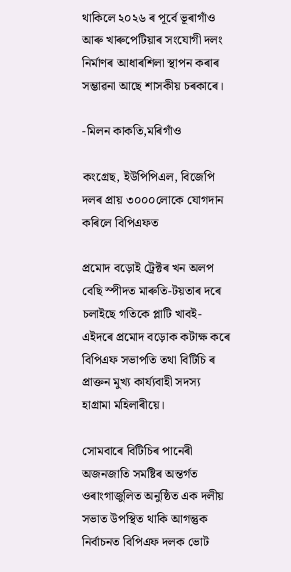থাকিলে ২০২৬ ৰ পূৰ্বে ভূৰাগাঁও আৰু খাৰুপেটিয়াৰ সংযোগী দলং নিৰ্মাণৰ আধাৰশিলা স্থাপন কৰাৰ সম্ভাৱনা আছে শাসকীয় চৰকাৰে।

-মিলন কাকতি,মৰিগাঁও

কংগ্ৰেছ, ইউপিপিএল, বিজেপি দলৰ প্ৰায় ৩০০০লোকে যোগদান কৰিলে বিপিএফত

প্ৰমোদ বড়োই ট্ৰেক্টৰ খন অলপ বেছি স্পীদত মাৰুতি-টয়তাৰ দৰে চলাইছে গতিকে প্লাটি খাবই- এইদৰে প্ৰমোদ বড়োক কটাক্ষ কৰে বিপিএফ সভাপতি তথা বিটিচি ৰ প্ৰাক্তন মুখ্য কাৰ্য্যবাহী সদস্য হাগ্ৰামা মহিলাৰীয়ে।

সোমবাৰে বিটিচিৰ পানেৰী অজনজাতি সমষ্টিৰ অন্তৰ্গত ওৰাংগাজুলিত অনুষ্ঠিত এক দলীয় সভাত উপস্থিত থাকি আগন্তুক নিৰ্বাচনত বিপিএফ দলক ভোট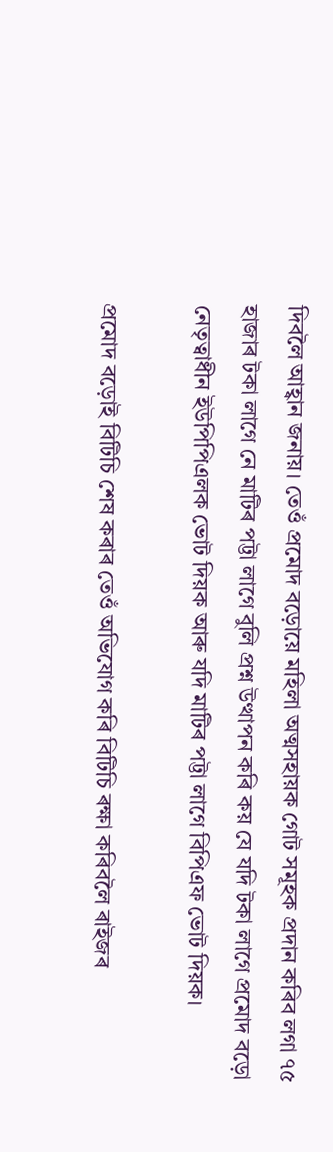দিবলৈ আহ্বান জনায়। তেওঁ প্ৰমোদ বড়োয়ে মহিলা অত্মসহায়ক গোট সমূহক প্ৰদান কৰিব লগা ৭৫ হাজাৰ টকা লাগে নে মাটিৰ পট্টা লাগে বুলি প্ৰশ্ন উত্থাপন কৰি কয় যে যদি টকা লাগে প্ৰমোদ বড়ো নেতৃত্বাধীন ইউপিপিএলক ভোট দিয়ক আৰু যদি মাটিৰ পট্টা লাগে বিপিএফ ভোট দিয়ক।

প্ৰমোদ বড়োই বিটিচি শেষ কৰাৰ তেওঁ অভিযোগ কৰি বিটিচি ৰক্ষা কৰিবলৈ ৰাইজৰ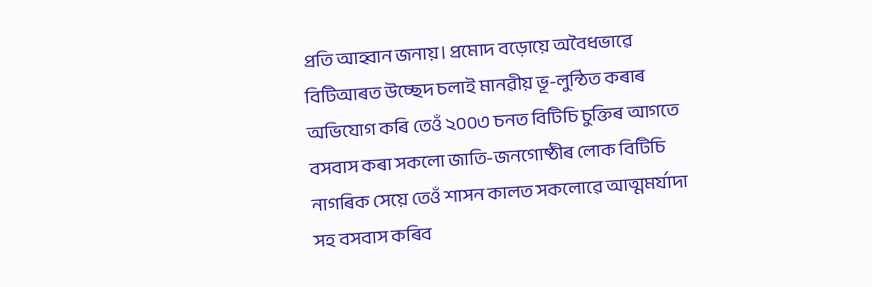প্ৰতি আহ্বান জনায়। প্ৰমোদ বড়োয়ে অবৈধভাৱে বিটিআৰত উচ্ছেদ চলাই মানৱীয় ভূ-লুন্ঠিত কৰাৰ অভিযোগ কৰি তেওঁ ২০০৩ চনত বিটিচি চুক্তিৰ আগতে বসবাস কৰা সকলো জাতি-জনগোষ্ঠীৰ লোক বিটিচি নাগৰিক সেয়ে তেওঁ শাসন কালত সকলোৱে আত্মমৰ্যাদা সহ বসবাস কৰিব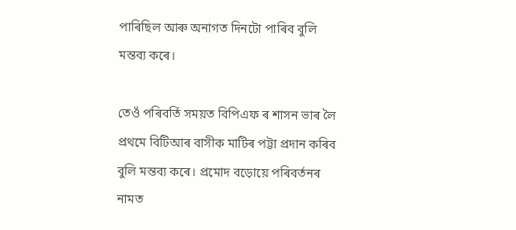পাৰিছিল আৰু অনাগত দিনটো পাৰিব বুলি মন্তব্য কৰে।

তেওঁ পৰিবৰ্তি সময়ত বিপিএফ ৰ শাসন ভাৰ লৈ প্ৰথমে বিটিআৰ বাসীক মাটিৰ পট্টা প্ৰদান কৰিব বুলি মন্তব্য কৰে। প্ৰমোদ বড়োয়ে পৰিবৰ্তনৰ নামত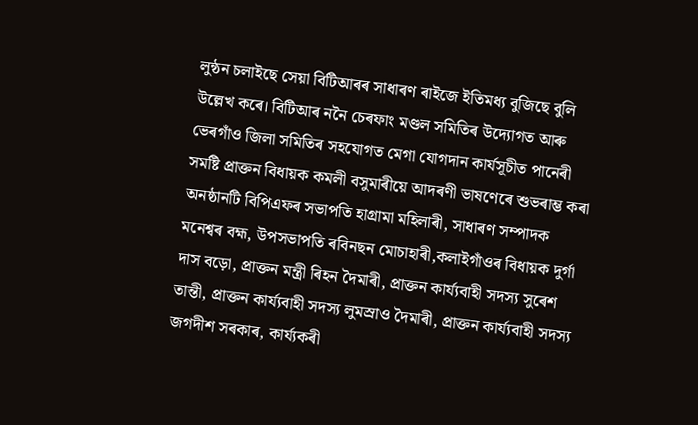লুন্ঠন চলাইছে সেয়া বিটিআৰৰ সাধাৰণ ৰাইজে ইতিমধ্য বুজিছে বুলি উল্লেখ কৰে। বিটিআৰ ননৈ চেৰফাং মণ্ডল সমিতিৰ উদ্যোগত আৰু ভেৰগাঁও জিলা সমিতিৰ সহযোগত মেগা যোগদান কাৰ্যসূচীত পানেৰী সমষ্টি প্ৰাক্তন বিধায়ক কমলী বসুমাৰীয়ে আদৰণী ভাষণেৰে শুভৰাম্ভ কৰা অনষ্ঠানটি বিপিএফৰ সভাপতি হাগ্ৰামা মহিলাৰী, সাধাৰণ সম্পাদক মনেশ্বৰ বহ্ম, উপসভাপতি ৰবিনছন মোচাহাৰী,কলাইগাঁওৰ বিধায়ক দুৰ্গা দাস বড়ো, প্ৰাক্তন মন্ত্ৰী ৰিহন দৈমাৰী, প্ৰাক্তন কাৰ্য্যবাহী সদস্য সুৰেশ তান্তী, প্ৰাক্তন কাৰ্য্যবাহী সদস্য লুমস্ৰাও দৈমাৰী, প্ৰাক্তন কাৰ্য্যবাহী সদস্য জগদীশ সৰকাৰ, কাৰ্য্যকৰী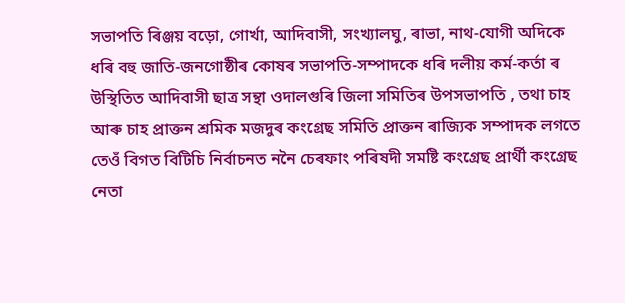সভাপতি ৰিঞ্জয় বড়ো, গোৰ্খা, আদিবাসী, সংখ্যালঘু, ৰাভা, নাথ-যোগী অদিকে ধৰি বহু জাতি-জনগোষ্ঠীৰ কোষৰ সভাপতি-সম্পাদকে ধৰি দলীয় কৰ্ম-কৰ্তা ৰ উস্থিতিত আদিবাসী ছাত্ৰ সন্থা ওদালগুৰি জিলা সমিতিৰ উপসভাপতি , তথা চাহ আৰু চাহ প্ৰাক্তন শ্ৰমিক মজদুৰ কংগ্ৰেছ সমিতি প্ৰাক্তন ৰাজ্যিক সম্পাদক লগতে তেওঁ বিগত বিটিচি নিৰ্বাচনত ননৈ চেৰফাং পৰিষদী সমষ্টি কংগ্ৰেছ প্ৰাৰ্থী কংগ্ৰেছ নেতা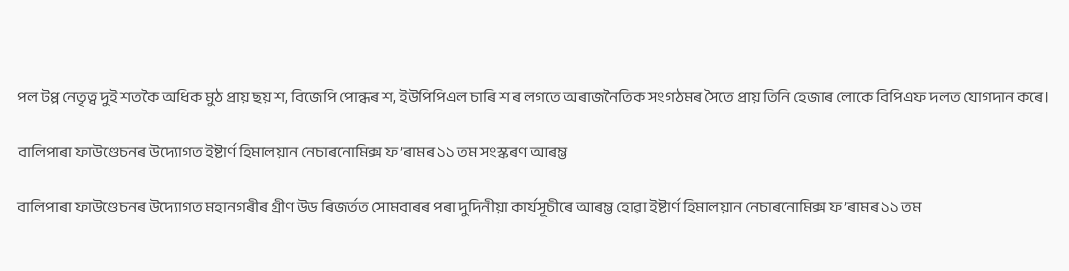পল টপ্প নেতৃত্ব দুই শতকৈ অধিক মুঠ প্ৰায় ছয় শ, বিজেপি পোন্ধৰ শ, ইউপিপিএল চাৰি শ ৰ লগতে অৰাজনৈতিক সংগঠমৰ সৈতে প্ৰায় তিনি হেজাৰ লোকে বিপিএফ দলত যোগদান কৰে।

বালিপাৰা ফাউণ্ডেচনৰ উদ্যোগত ইষ্টাৰ্ণ হিমালয়ান নেচাৰনোমিক্স ফ’ৰামৰ ১১ তম সংস্কৰণ আৰম্ভ

বালিপাৰা ফাউণ্ডেচনৰ উদ্যোগত মহানগৰীৰ গ্ৰীণ উড ৰিজৰ্তত সোমবাৰৰ পৰা দুদিনীয়া কাৰ্যসূচীৰে আৰম্ভ হোৱা ইষ্টাৰ্ণ হিমালয়ান নেচাৰনোমিক্স ফ’ৰামৰ ১১ তম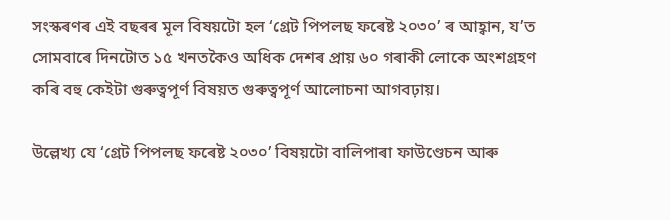সংস্কৰণৰ এই বছৰৰ মূল বিষয়টো হল ‘গ্ৰেট পিপলছ ফৰেষ্ট ২০৩০’ ৰ আহ্বান, য’ত সোমবাৰে দিনটোত ১৫ খনতকৈও অধিক দেশৰ প্ৰায় ৬০ গৰাকী লোকে অংশগ্ৰহণ কৰি বহু কেইটা গুৰুত্বপূৰ্ণ বিষয়ত গুৰুত্বপূৰ্ণ আলোচনা আগবঢ়ায়।

উল্লেখ্য যে ‘গ্ৰেট পিপলছ ফৰেষ্ট ২০৩০’ বিষয়টো বালিপাৰা ফাউণ্ডেচন আৰু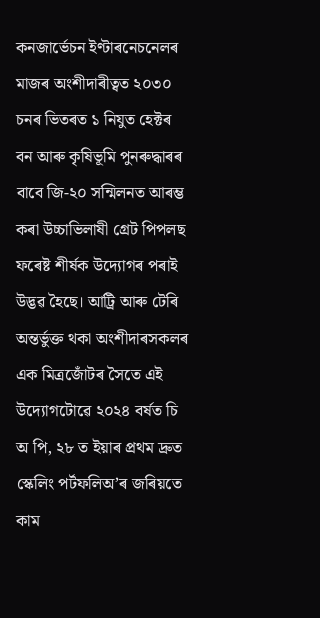কনজাৰ্ভেচন ইণ্টাৰনেচনেলৰ মাজৰ অংশীদাৰীত্বত ২০৩০ চনৰ ভিতৰত ১ নিযুত হেক্টৰ বন আৰু কৃষিভূমি পুনৰুদ্ধাৰৰ বাবে জি-২০ সন্মিলনত আৰম্ভ কৰা উচ্চাভিলাষী গ্ৰেট পিপলছ ফৰেষ্ট শীৰ্ষক উদ্যোগৰ পৰাই উদ্ভৱ হৈছে। আট্ৰি আৰু টেৰি অন্তৰ্ভুক্ত থকা অংশীদাৰসকলৰ এক মিত্ৰজোঁটৰ সৈতে এই উদ্যোগটোৱে ২০২৪ বৰ্ষত চি অ পি, ২৮ ত ইয়াৰ প্ৰথম দ্ৰুত স্কেলিং পৰ্টফলিঅ’ৰ জৰিয়তে কাম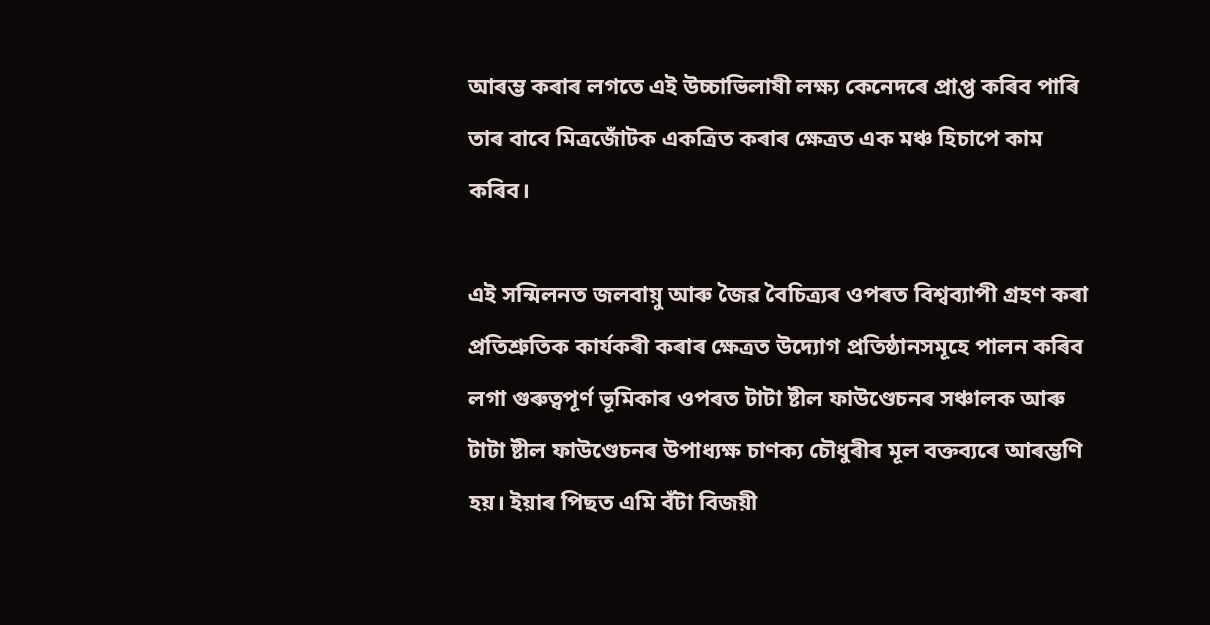আৰম্ভ কৰাৰ লগতে এই উচ্চাভিলাষী লক্ষ্য কেনেদৰে প্ৰাপ্ত কৰিব পাৰি তাৰ বাবে মিত্ৰজোঁটক একত্ৰিত কৰাৰ ক্ষেত্ৰত এক মঞ্চ হিচাপে কাম কৰিব।

এই সন্মিলনত জলবায়ু আৰু জৈৱ বৈচিত্ৰ্যৰ ওপৰত বিশ্বব্যাপী গ্ৰহণ কৰা প্ৰতিশ্ৰুতিক কাৰ্যকৰী কৰাৰ ক্ষেত্ৰত উদ্যোগ প্ৰতিষ্ঠানসমূহে পালন কৰিব লগা গুৰুত্বপূৰ্ণ ভূমিকাৰ ওপৰত টাটা ষ্টীল ফাউণ্ডেচনৰ সঞ্চালক আৰু টাটা ষ্টীল ফাউণ্ডেচনৰ উপাধ্যক্ষ চাণক্য চৌধুৰীৰ মূল বক্তব্যৰে আৰম্ভণি হয়। ইয়াৰ পিছত এমি বঁটা বিজয়ী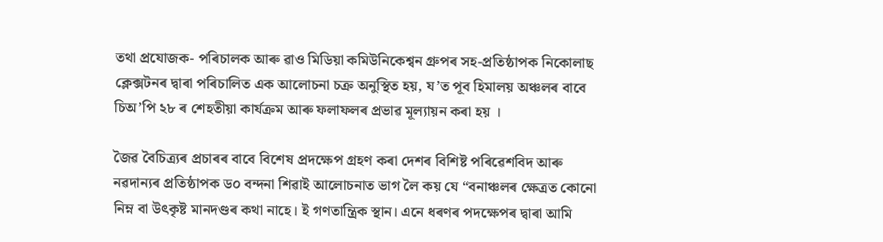তথা প্ৰযোজক- পৰিচালক আৰু ৱাও মিডিয়া কমিউনিকেশ্বন গ্ৰুপৰ সহ-প্ৰতিষ্ঠাপক নিকোলাছ ক্লেক্সটনৰ দ্বাৰা পৰিচালিত এক আলোচনা চক্ৰ অনুস্থিত হয়, য’ত পূব হিমালয় অঞ্চলৰ বাবে চিঅ’পি ২৮ ৰ শেহতীয়া কাৰ্যক্ৰম আৰু ফলাফলৰ প্ৰভাৱ মূল্যায়ন কৰা হয় ।

জৈৱ বৈচিত্ৰ্যৰ প্ৰচাৰৰ বাবে বিশেষ প্ৰদক্ষেপ গ্ৰহণ কৰা দেশৰ বিশিষ্ট পৰিৱেশবিদ আৰু নৱদান্যৰ প্ৰতিষ্ঠাপক ড০ বন্দনা শিৱাই আলোচনাত ভাগ লৈ কয় যে “বনাঞ্চলৰ ক্ষেত্ৰত কোনো নিম্ন বা উৎকৃষ্ট মানদণ্ডৰ কথা নাহে। ই গণতান্ত্ৰিক স্থান। এনে ধৰণৰ পদক্ষেপৰ দ্বাৰা আমি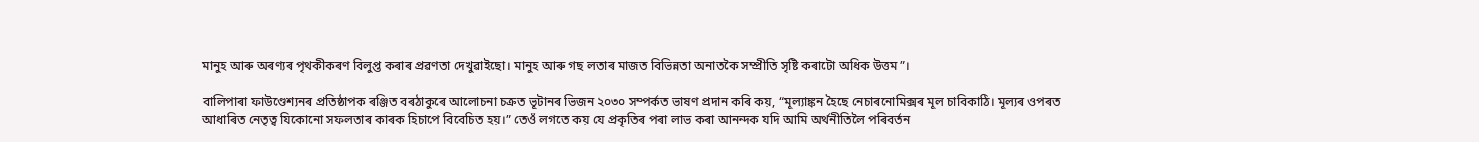মানুহ আৰু অৰণ্যৰ পৃথকীকৰণ বিলুপ্ত কৰাৰ প্ৰৱণতা দেখুৱাইছো। মানুহ আৰু গছ লতাৰ মাজত বিভিন্নতা অনাতকৈ সম্প্ৰীতি সৃষ্টি কৰাটো অধিক উত্তম”।

বালিপাৰা ফাউণ্ডেশ্যনৰ প্ৰতিষ্ঠাপক ৰঞ্জিত বৰঠাকুৰে আলোচনা চক্ৰত ভূটানৰ ভিজন ২০৩০ সম্পৰ্কত ভাষণ প্ৰদান কৰি কয়, “মূল্যাঙ্কন হৈছে নেচাৰনোমিক্সৰ মূল চাবিকাঠি। মূল্যৰ ওপৰত আধাৰিত নেতৃত্ব যিকোনো সফলতাৰ কাৰক হিচাপে বিবেচিত হয়।” তেওঁ লগতে কয় যে প্ৰকৃতিৰ পৰা লাভ কৰা আনন্দক যদি আমি অৰ্থনীতিলৈ পৰিবৰ্তন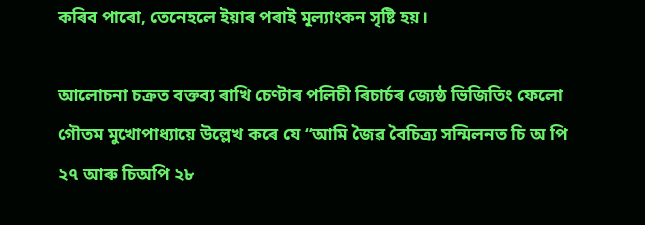কৰিব পাৰো, তেনেহলে ইয়াৰ পৰাই মূল্যাংকন সৃষ্টি হয়।

আলোচনা চক্ৰত বক্তব্য ৰাখি চেণ্টাৰ পলিচী ৰিচাৰ্চৰ জ্যেষ্ঠ ভিজিতিং ফেলো গৌতম মুখোপাধ্যায়ে উল্লেখ কৰে যে “আমি জৈৱ বৈচিত্ৰ্য সন্মিলনত চি অ পি ২৭ আৰু চিঅপি ২৮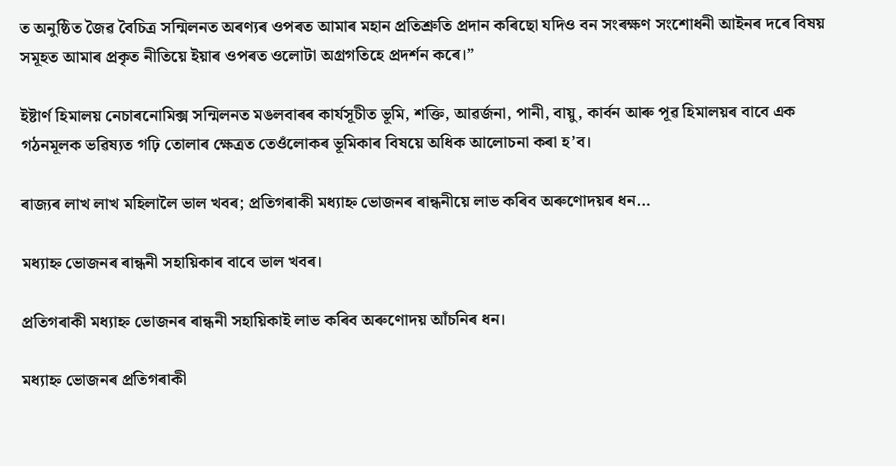ত অনুষ্ঠিত জৈৱ বৈচিত্ৰ সন্মিলনত অৰণ্যৰ ওপৰত আমাৰ মহান প্ৰতিশ্ৰুতি প্ৰদান কৰিছো যদিও বন সংৰক্ষণ সংশোধনী আইনৰ দৰে বিষয় সমূহত আমাৰ প্ৰকৃত নীতিয়ে ইয়াৰ ওপৰত ওলোটা অগ্ৰগতিহে প্ৰদৰ্শন কৰে।”

ইষ্টাৰ্ণ হিমালয় নেচাৰনোমিক্স সন্মিলনত মঙলবাৰৰ কাৰ্যসূচীত ভূমি, শক্তি, আৱৰ্জনা, পানী, বায়ু, কাৰ্বন আৰু পূৱ হিমালয়ৰ বাবে এক গঠনমূলক ভৱিষ্যত গঢ়ি তোলাৰ ক্ষেত্ৰত তেওঁলোকৰ ভূমিকাৰ বিষয়ে অধিক আলোচনা কৰা হ’ব।

ৰাজ্যৰ লাখ লাখ মহিলালৈ ভাল খবৰ; প্ৰতিগৰাকী মধ্যাহ্ন ভোজনৰ ৰান্ধনীয়ে লাভ কৰিব অৰুণোদয়ৰ ধন…

মধ্যাহ্ন ভোজনৰ ৰান্ধনী সহায়িকাৰ বাবে ভাল খবৰ।

প্ৰতিগৰাকী মধ্যাহ্ন ভোজনৰ ৰান্ধনী সহায়িকাই লাভ কৰিব অৰুণোদয় আঁচনিৰ ধন।

মধ্যাহ্ন ভোজনৰ প্ৰতিগৰাকী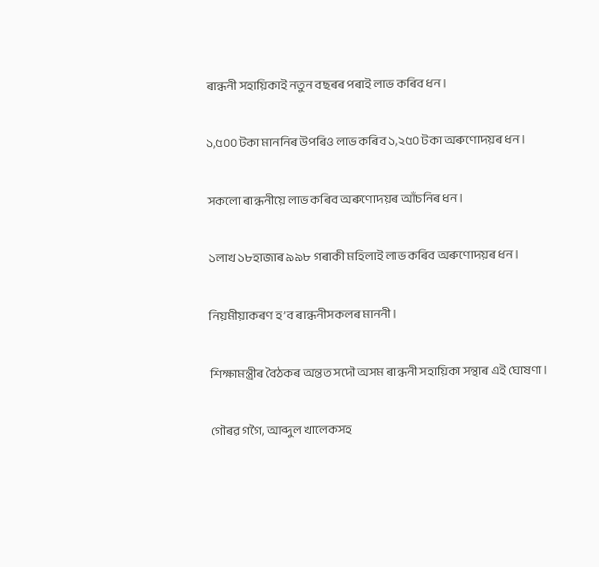ৰান্ধনী সহায়িকাই নতুন বছৰৰ পৰাই লাভ কৰিব ধন।

১,৫০০ টকা মাননিৰ উপৰিও লাভ কৰিব ১,২৫০ টকা অৰুণোদয়ৰ ধন।

সকলো ৰান্ধনীয়ে লাভ কৰিব অৰুণোদয়ৰ আঁচনিৰ ধন।

১লাখ ১৮হাজাৰ ৯৯৮ গৰাকী মহিলাই লাভ কৰিব অৰুণোদয়ৰ ধন।

নিয়মীয়াকৰণ হ’ব ৰান্ধনীসকলৰ মাননী।

শিক্ষামন্ত্ৰীৰ বৈঠকৰ অন্তত সদৌ অসম ৰান্ধনী সহায়িকা সন্থাৰ এই ঘোষণা।

গৌৰৱ গগৈ, আব্দুল খালেকসহ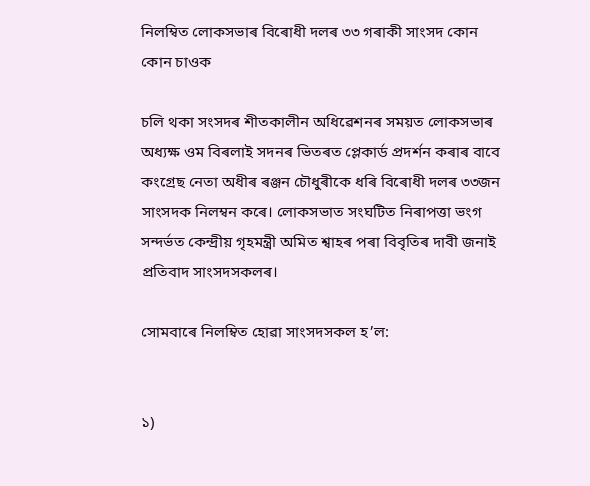নিলম্বিত লোকসভাৰ বিৰোধী দলৰ ৩৩ গৰাকী সাংসদ কোন কোন চাওক

চলি থকা সংসদৰ শীতকালীন অধিৱেশনৰ সময়ত লোকসভাৰ অধ্যক্ষ ওম বিৰলাই সদনৰ ভিতৰত প্লেকাৰ্ড প্ৰদৰ্শন কৰাৰ বাবে কংগ্ৰেছ নেতা অধীৰ ৰঞ্জন চৌধুৰীকে ধৰি বিৰোধী দলৰ ৩৩জন সাংসদক নিলম্বন কৰে। লোকসভাত সংঘটিত নিৰাপত্তা ভংগ সন্দৰ্ভত কেন্দ্ৰীয় গৃহমন্ত্ৰী অমিত শ্বাহৰ পৰা বিবৃতিৰ দাবী জনাই প্ৰতিবাদ সাংসদসকলৰ।

সোমবাৰে নিলম্বিত হোৱা সাংসদসকল হ’ল:


১)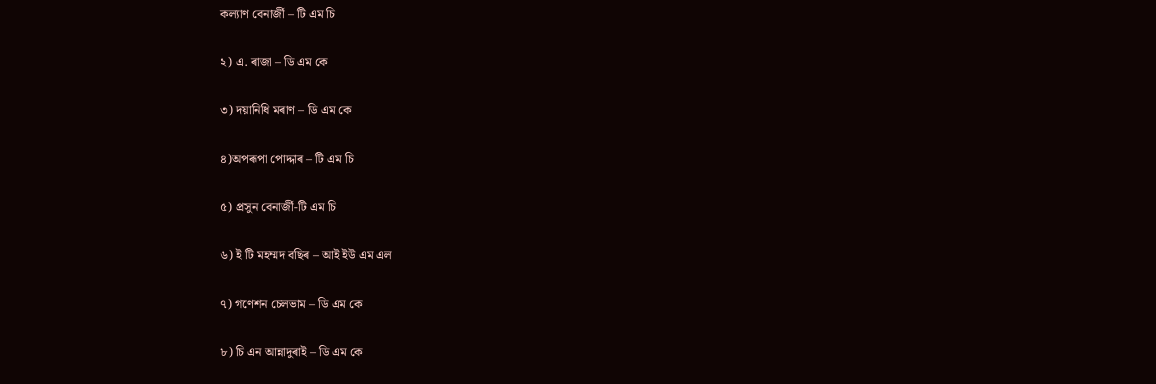কল্যাণ বেনাৰ্জী – টি এম চি

২) এ. ৰাজা – ডি এম কে

৩) দয়ানিধি মৰাণ – ডি এম কে

৪)অপৰূপা পোদ্দাৰ – টি এম চি

৫) প্ৰসুন বেনাৰ্জী-টি এম চি

৬) ই টি মহম্মদ বছিৰ – আই ইউ এম এল

৭) গণেশন চেলভাম – ডি এম কে

৮) চি এন আন্নাদুৰাই – ডি এম কে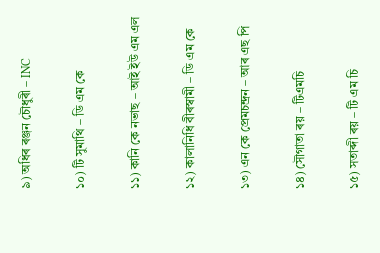৯) অধিৰ ৰঞ্জন চৌধুৰী – INC

১০) টি সুমাথি – ডি এম কে

১১) কানি কে নভাছ – আই ইউ এম এল

১২) কালানিধি বীৰস্বামী – ডি এম কে

১৩) এন কে প্ৰেমচন্দ্ৰন – আৰ এছ পি

১৪) সৌগাতা ৰয় – টিএমচি

১৫) সতাব্দী ৰয় – টি এম চি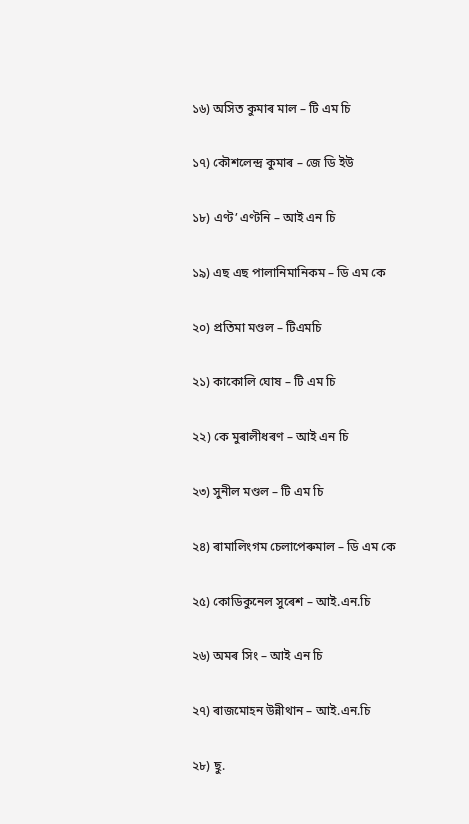১৬) অসিত কুমাৰ মাল – টি এম চি

১৭) কৌশলেন্দ্ৰ কুমাৰ – জে ডি ইউ

১৮) এণ্ট’ এণ্টনি – আই এন চি

১৯) এছ এছ পালানিমানিকম – ডি এম কে

২০) প্ৰতিমা মণ্ডল – টিএমচি

২১) কাকোলি ঘোষ – টি এম চি

২২) কে মুৰালীধৰণ – আই এন চি

২৩) সুনীল মণ্ডল – টি এম চি

২৪) ৰামালিংগম চেলাপেৰুমাল – ডি এম কে

২৫) কোডিকুনেল সুৰেশ – আই.এন.চি

২৬) অমৰ সিং – আই এন চি

২৭) ৰাজমোহন উন্নীথান – আই.এন.চি

২৮) ছু.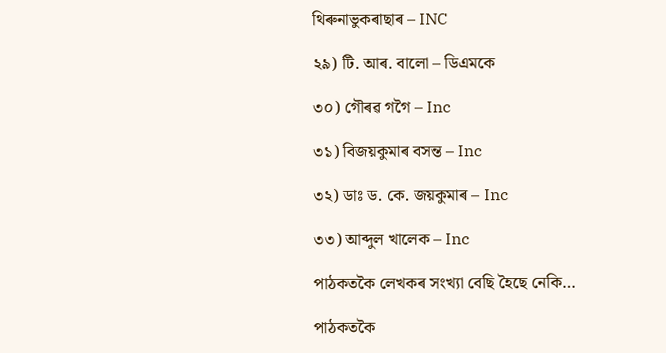থিৰুনাভুকৰাছাৰ – INC

২৯) টি. আৰ. বালো – ডিএমকে

৩০) গৌৰৱ গগৈ – Inc

৩১) বিজয়কুমাৰ বসন্ত – Inc

৩২) ডাঃ ড. কে. জয়কুমাৰ – Inc

৩৩) আব্দুল খালেক – Inc

পাঠকতকৈ লেখকৰ সংখ্যা বেছি হৈছে নেকি…

পাঠকতকৈ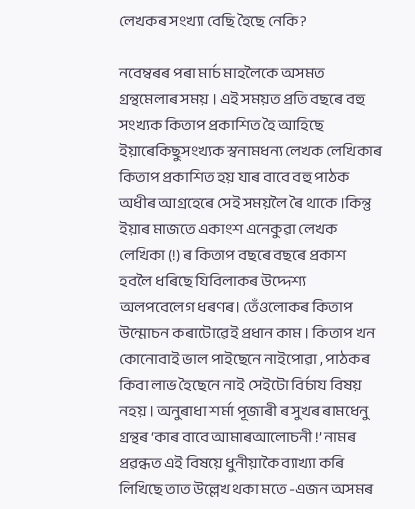লেখকৰ সংখ্যা বেছি হৈছে নেকি?

নবেম্বৰৰ পৰা মাৰ্চ মাহলৈকে অসমত গ্ৰন্থমেলাৰ সময় । এই সময়ত প্ৰতি বছৰে বহু সংখ্যক কিতাপ প্ৰকাশিত হৈ আহিছে ইয়াৰেকিছুসংখ্যক স্বনামধন্য লেখক লেখিকাৰ কিতাপ প্ৰকাশিত হয় যাৰ বাবে বহু পাঠক অধীৰ আগ্ৰহেৰে সেই সময়লৈ ৰৈ থাকে ।কিন্তু ইয়াৰ মাজতে একাংশ এনেকুৱা লেখক লেখিকা (!) ৰ কিতাপ বছৰে বছৰে প্ৰকাশ হবলৈ ধৰিছে যিবিলাকৰ উদ্দেশ্য অলপবেলেগ ধৰণৰ। তেঁওলোকৰ কিতাপ উন্মোচন কৰাটোৱেই প্ৰধান কাম । কিতাপ খন কোনোবাই ভাল পাইছেনে নাইপোৱা , পাঠকৰ কিবা লাভ হৈছেনে নাই সেইটো বিৰ্চায বিষয় নহয় । অনুৰাধা শৰ্মা পূজাৰী ৰ সুখৰ ৰামধেনু গ্ৰন্থৰ ‘কাৰ বাবে আমাৰআলোচনী !’ নামৰ প্ৰৱন্ধত এই বিষয়ে ধুনীয়াকৈ ব্যাখ্যা কৰি লিখিছে তাত উল্লেখ থকা মতে -এজন অসমৰ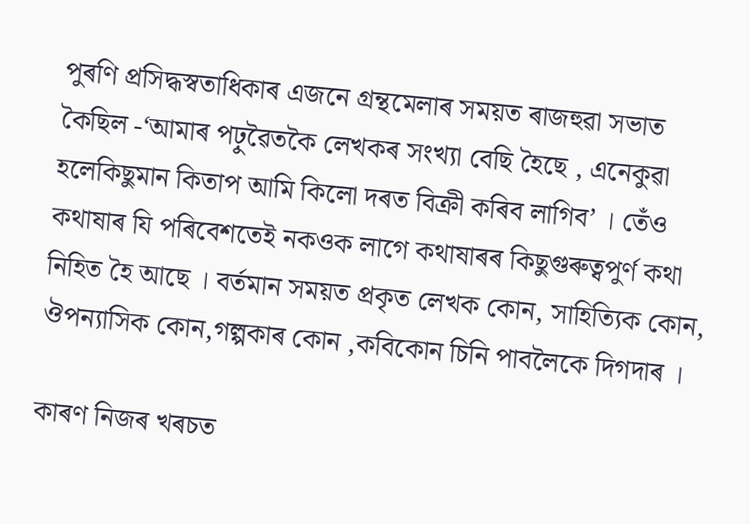পুৰণি প্ৰসিদ্ধস্বতাধিকাৰ এজনে গ্ৰন্থমেলাৰ সময়ত ৰাজহুৱা সভাত কৈছিল -‘আমাৰ পঢ়ুৱৈতকৈ লেখকৰ সংখ্যা বেছি হৈছে , এনেকুৱা হলেকিছুমান কিতাপ আমি কিলো দৰত বিক্ৰী কৰিব লাগিব’ । তেঁও কথাষাৰ যি পৰিবেশতেই নকওক লাগে কথাষাৰৰ কিছুগুৰুত্বপুৰ্ণ কথা নিহিত হৈ আছে । বৰ্তমান সময়ত প্ৰকৃত লেখক কোন, সাহিত্যিক কোন, ঔপন্যাসিক কোন,গল্পকাৰ কোন ,কবিকোন চিনি পাবলৈকে দিগদাৰ ।

কাৰণ নিজৰ খৰচত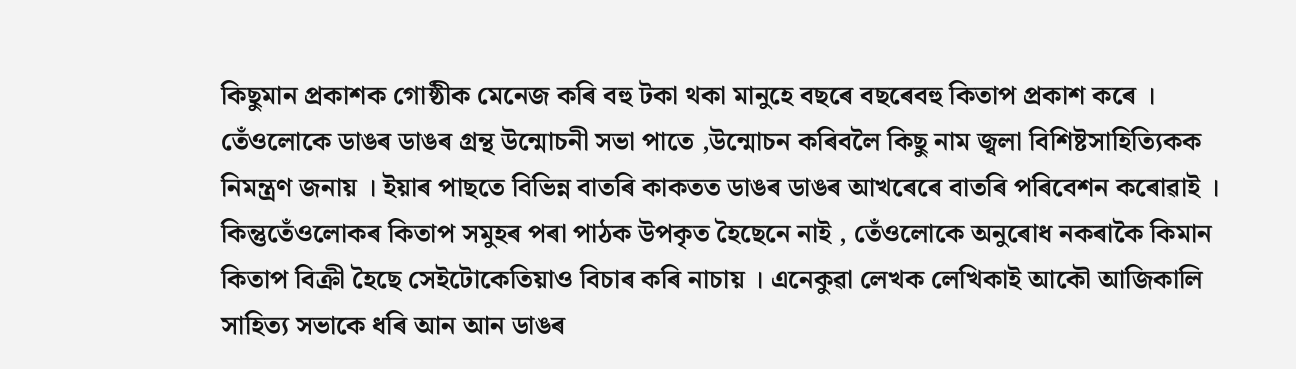কিছুমান প্ৰকাশক গোষ্ঠীক মেনেজ কৰি বহু টকা থকা মানুহে বছৰে বছৰেবহু কিতাপ প্ৰকাশ কৰে । তেঁওলোকে ডাঙৰ ডাঙৰ গ্ৰন্থ উন্মোচনী সভা পাতে ,উন্মোচন কৰিবলৈ কিছু নাম জ্বলা বিশিষ্টসাহিত্যিকক নিমন্ত্ৰণ জনায় । ইয়াৰ পাছতে বিভিন্ন বাতৰি কাকতত ডাঙৰ ডাঙৰ আখৰেৰে বাতৰি পৰিবেশন কৰোৱাই । কিন্তুতেঁওলোকৰ কিতাপ সমুহৰ পৰা পাঠক উপকৃত হৈছেনে নাই , তেঁওলোকে অনুৰোধ নকৰাকৈ কিমান কিতাপ বিক্ৰী হৈছে সেইটোকেতিয়াও বিচাৰ কৰি নাচায় । এনেকুৱা লেখক লেখিকাই আকৌ আজিকালি সাহিত্য সভাকে ধৰি আন আন ডাঙৰ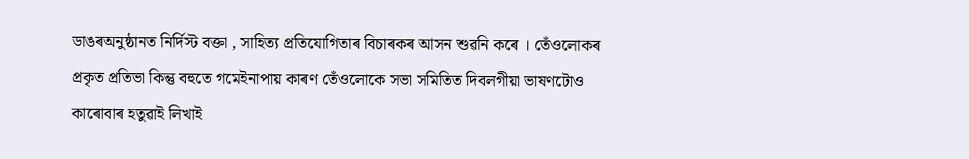ডাঙৰঅনুষ্ঠানত নিৰ্দিস্ট বক্তা , সাহিত্য প্ৰতিযোগিতাৰ বিচাৰকৰ আসন শুৱনি কৰে । তেঁওলোকৰ প্ৰকৃত প্ৰতিভা কিন্তু বহুতে গমেইনাপায় কাৰণ তেঁওলোকে সভা সমিতিত দিবলগীয়া ভাষণটোও কাৰোবাৰ হতুৱাই লিখাই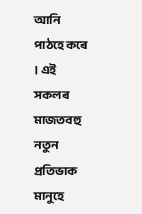আনি পাঠহে কৰে । এই সকলৰ মাজতবহু নতুন প্ৰতিভাক মানুহে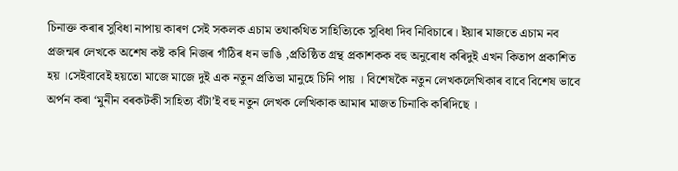চিনাক্ত কৰাৰ সুবিধা নাপায় কাৰণ সেই সকলক এচাম তথাকথিত সাহিত্যিকে সুবিধা দিব নিবিচাৰে। ইয়াৰ মাজতে এচাম নব প্ৰজন্মৰ লেখকে অশেষ কষ্ট কৰি নিজৰ গাঁঠিৰ ধন ভাঙি ,প্ৰতিষ্ঠিত গ্ৰন্থ প্ৰকাশকক বহু অনুৰোধ কৰিদুই এখন কিতাপ প্ৰকাশিত হয় ।সেইবাবেই হয়তো মাজে মাজে দুই এক নতুন প্ৰতিভা মানুহে চিনি পায় । বিশেষকৈ নতুন লেখকলেখিকাৰ বাবে বিশেষ ভাবে অৰ্পন কৰা ‘মুনীন বৰকটকী সাহিত্য বঁটা’ই বহু নতুন লেখক লেখিকাক আমাৰ মাজত চিনাকি কৰিদিছে ।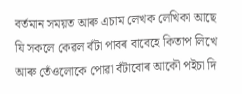বৰ্তমান সময়ত আৰু এচাম লেখক লেখিকা আছে যি সকলে কেৱল বঁটা পাবৰ বাবেহে কিতাপ লিখে আৰু তেঁওলোকে পোৱা বঁটাবোৰ আকৌ পইচা দি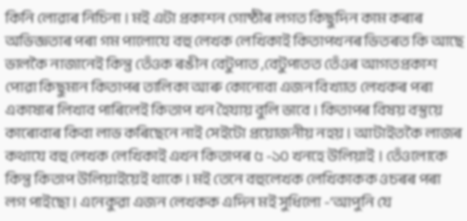কিনি লোৱাৰ নিচিনা । মই এটা প্ৰকাশন গোষ্ঠীৰ লগত কিছুদিন কাম কৰাৰ অভিজ্ঞতাৰ পৰা গম পালোযে বহু লেখক লেখিকাই কিতাপখনৰ ভিতৰত কি আছে ভালকৈ নাজানেই কিন্তু তেঁওক ৰঙীন বেটুপাত ,বেটুপাতত তেঁওৰ আগতপ্ৰকাশ পোৱা কিছুমান কিতাপৰ তালিকা আৰু কোনোবা এজন বিখ্যাত লেখকৰ পৰা একাষাৰ লিখাব পাৰিলেই কিতাপ খন হৈযায় বুলি ভাবে । কিতাপৰ বিষয় বস্তুয়ে কাৰোবাৰ কিবা লাভ কৰিছেনে নাই সেইটো প্ৰয়োজনীয় নহয় । আটাইতকৈ লাজৰ কথাযে বহু লেখক লেখিকাই এখন কিতাপৰ ৫ -১০ খনহে উলিয়াই । তেঁওলোকে কিন্তু কিতাপ উলিয়াইয়েই থাকে । মই তেনে বহুলেখক লেখিকাকক ওচৰৰ পৰা লগ পাইছো । এনেকুৱা এজন লেখকক এদিন মই সুধিলো -‘আপুনি যে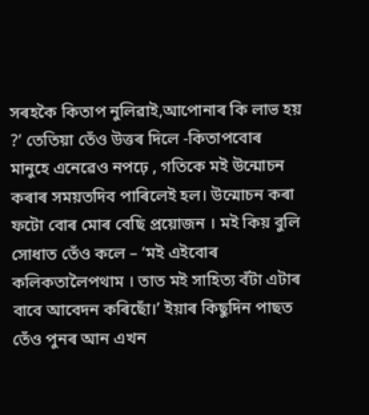সৰহকৈ কিতাপ নুলিৱাই,আপোনাৰ কি লাভ হয় ?’ তেতিয়া তেঁও উত্তৰ দিলে -কিতাপবোৰ মানুহে এনেৱেও নপঢ়ে , গতিকে মই উন্মোচন কৰাৰ সময়তদিব পাৰিলেই হল। উন্মোচন কৰা ফটো বোৰ মোৰ বেছি প্ৰয়োজন । মই কিয় বুলি সোধাত তেঁও কলে – ‘মই এইবোৰ কলিকতালৈপথাম । তাত মই সাহিত্য বঁটা এটাৰ বাবে আবেদন কৰিছোঁ।’ ইয়াৰ কিছুদিন পাছত তেঁও পুনৰ আন এখন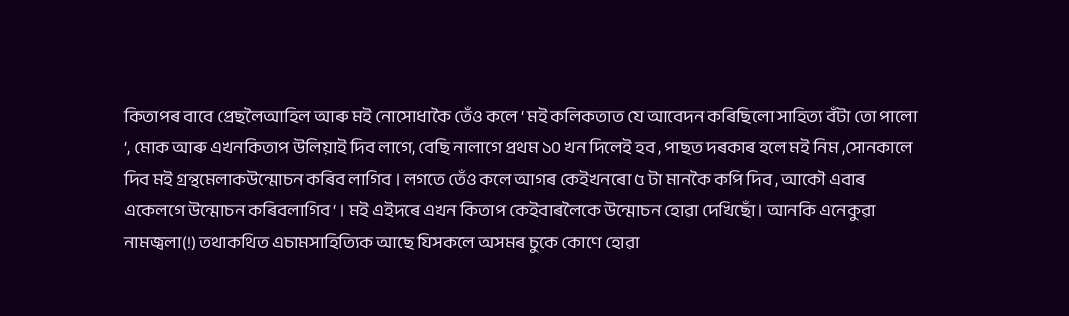কিতাপৰ বাবে প্ৰেছলৈআহিল আৰু মই নোসোধাকৈ তেঁও কলে ‘ মই কলিকতাত যে আবেদন কৰিছিলো সাহিত্য বঁটা তো পালো ‘, মোক আৰু এখনকিতাপ উলিয়াই দিব লাগে, বেছি নালাগে প্ৰথম ১০ খন দিলেই হব , পাছত দৰকাৰ হলে মই নিম ,সোনকালে দিব মই গ্ৰন্থমেলাকউন্মোচন কৰিব লাগিব । লগতে তেঁও কলে আগৰ কেইখনৰো ৫ টা মানকৈ কপি দিব , আকৌ এবাৰ একেলগে উন্মোচন কৰিবলাগিব ‘ । মই এইদৰে এখন কিতাপ কেইবাৰলৈকে উন্মোচন হোৱা দেখিছোঁ। আনকি এনেকুৱা নামজ্বলা(!) তথাকথিত এচামসাহিত্যিক আছে যিসকলে অসমৰ চুকে কোণে হোৱা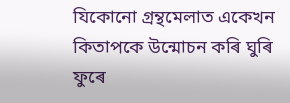যিকোনো গ্ৰন্থমেলাত একেখন কিতাপকে উন্মোচন কৰি ঘুৰি ফুৰে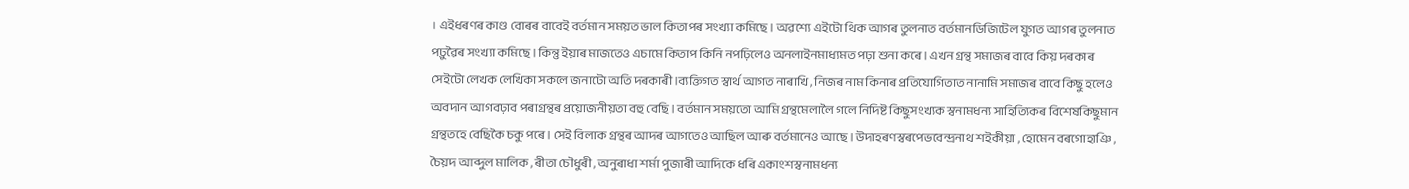। এইধৰণৰ কাণ্ড বোৰৰ বাবেই বৰ্তমান সময়ত ভাল কিতাপৰ সংখ্যা কমিছে । অৱশ্যে এইটো থিক আগৰ তুলনাত বৰ্তমানডিজিটেল যুগত আগৰ তুলনাত পঢ়ুৱৈৰ সংখ্যা কমিছে । কিন্তু ইয়াৰ মাজতেও এচামে কিতাপ কিনি নপঢ়িলেও অনলাইনমাধ্যমত পঢ়া শুনা কৰে । এখন গ্ৰন্থ সমাজৰ বাবে কিয় দৰকাৰ সেইটো লেখক লেখিকা সকলে জনাটো অতি দৰকাৰী ।ব্যক্তিগত স্বাৰ্থ আগত নাৰাখি , নিজৰ নাম কিনাৰ প্ৰতিযোগিতাত নানামি সমাজৰ বাবে কিছু হলেও অবদান আগবঢ়াব পৰাগ্ৰন্থৰ প্ৰয়োজনীয়তা বহু বেছি । বৰ্তমান সময়তো আমি গ্ৰন্থমেলালৈ গলে নিদিষ্ট কিছুসংখ্যক স্বনামধন্য সাহিত্যিকৰ বিশেষকিছুমান গ্ৰন্থতহে বেছিকৈ চকু পৰে । সেই বিলাক গ্ৰন্থৰ আদৰ আগতেও আছিল আৰু বৰ্তমানেও আছে । উদাহৰণস্বৰপেভবেন্দ্ৰনাথ শইকীয়া , হোমেন বৰগোহাঞি , চৈয়দ আব্দুল মালিক , ৰীতা চৌধুৰী , অনুৰাধা শৰ্মা পুজাৰী আদিকে ধৰি একাংশস্বনামধন্য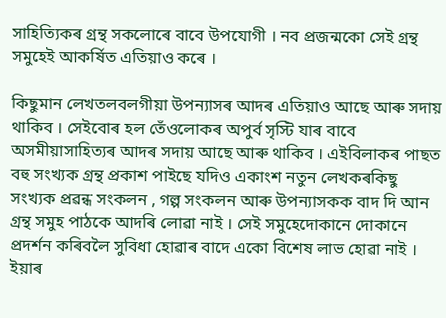সাহিত্যিকৰ গ্ৰন্থ সকলোৰে বাবে উপযোগী । নব প্ৰজন্মকো সেই গ্ৰন্থ সমুহেই আকৰ্ষিত এতিয়াও কৰে ।

কিছুমান লেখতলবলগীয়া উপন্যাসৰ আদৰ এতিয়াও আছে আৰু সদায় থাকিব । সেইবোৰ হল তেঁওলোকৰ অপুৰ্ব সৃস্টি যাৰ বাবে অসমীয়াসাহিত্যৰ আদৰ সদায় আছে আৰু থাকিব । এইবিলাকৰ পাছত বহু সংখ্যক গ্ৰন্থ প্ৰকাশ পাইছে যদিও একাংশ নতুন লেখকৰকিছু সংখ্যক প্ৰৱন্ধ সংকলন , গল্প সংকলন আৰু উপন্যাসকক বাদ দি আন গ্ৰন্থ সমুহ পাঠকে আদৰি লোৱা নাই । সেই সমুহেদোকানে দোকানে প্ৰদৰ্শন কৰিবলৈ সুবিধা হোৱাৰ বাদে একো বিশেষ লাভ হোৱা নাই । ইয়াৰ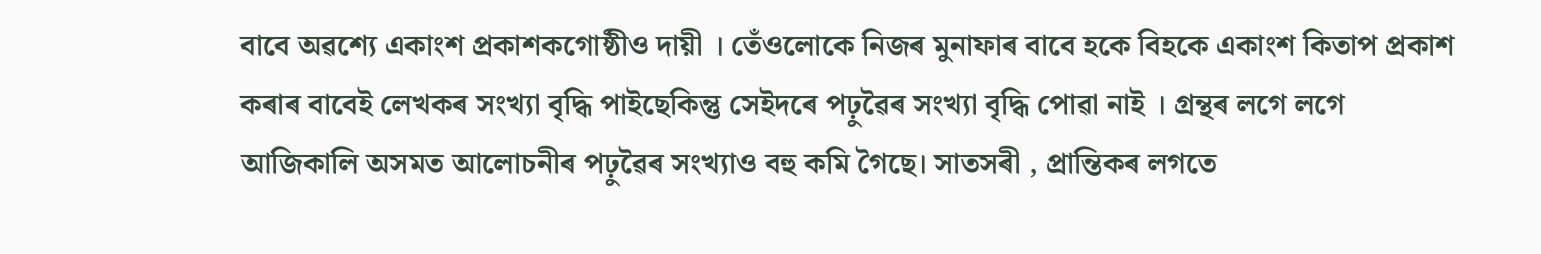বাবে অৱশ্যে একাংশ প্ৰকাশকগোষ্ঠীও দায়ী । তেঁওলোকে নিজৰ মুনাফাৰ বাবে হকে বিহকে একাংশ কিতাপ প্ৰকাশ কৰাৰ বাবেই লেখকৰ সংখ্যা বৃদ্ধি পাইছেকিন্তু সেইদৰে পঢ়ুৱৈৰ সংখ্যা বৃদ্ধি পোৱা নাই । গ্ৰন্থৰ লগে লগে আজিকালি অসমত আলোচনীৰ পঢ়ুৱৈৰ সংখ্যাও বহু কমি গৈছে। সাতসৰী , প্ৰান্তিকৰ লগতে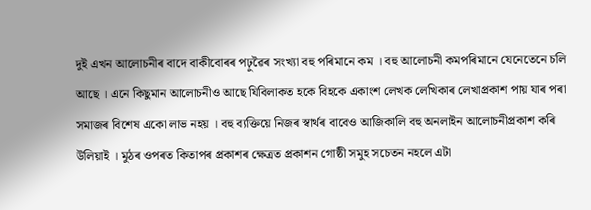দুই এখন আলোচনীৰ বাদে বাকীবোৰৰ পঢ়ুৱৈৰ সংখ্যা বহু পৰিমানে কম । বহু আলোচনী কমপৰিমানে যেনেতেনে চলি আছে । এনে কিছুমান আলোচনীও আছে যিবিলাকত হকে বিহকে একাংশ লেখক লেখিকাৰ লেখাপ্ৰকাশ পায় যাৰ পৰা সমাজৰ বিশেষ একো লাভ নহয় । বহু ব্যক্তিয়ে নিজৰ স্বাৰ্থৰ বাবেও আজিকালি বহু অনলাইন আলোচনীপ্ৰকাশ কৰি উলিয়াই । মুঠৰ ওপৰত কিতাপৰ প্ৰকাশৰ ক্ষেত্ৰত প্ৰকাশন গোষ্ঠী সমুহ সচেতন নহলে এটা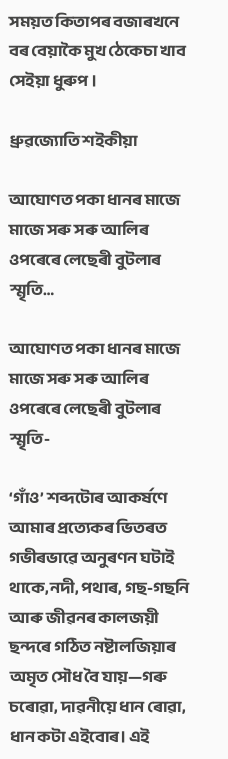সময়ত কিতাপৰ বজাৰখনে বৰ বেয়াকৈ মুখ ঠেকেচা খাব সেইয়া ধুৰুপ ।

ধ্ৰুৱজ্যোতি শইকীয়া

আঘোণত পকা ধানৰ মাজে মাজে সৰু সৰু আলিৰ ওপৰেৰে লেছেৰী বুটলাৰ স্মৃতি…

আঘোণত পকা ধানৰ মাজে মাজে সৰু সৰু আলিৰ ওপৰেৰে লেছেৰী বুটলাৰ স্মৃতি-

‘গাঁও’ শব্দটোৰ আকৰ্ষণে আমাৰ প্ৰত্যেকৰ ভিতৰত গভীৰভাৱে অনুৰণন ঘটাই থাকে,নদী, পথাৰ, গছ-গছনি আৰু জীৱনৰ কালজয়ী ছন্দৰে গঠিত নষ্টালজিয়াৰ অমৃত সৌধ বৈ যায়—গৰু চৰোৱা, দাৱনীয়ে ধান ৰোৱা, ধান কটা এইবোৰ। এই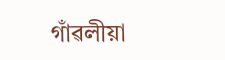গাঁৱলীয়া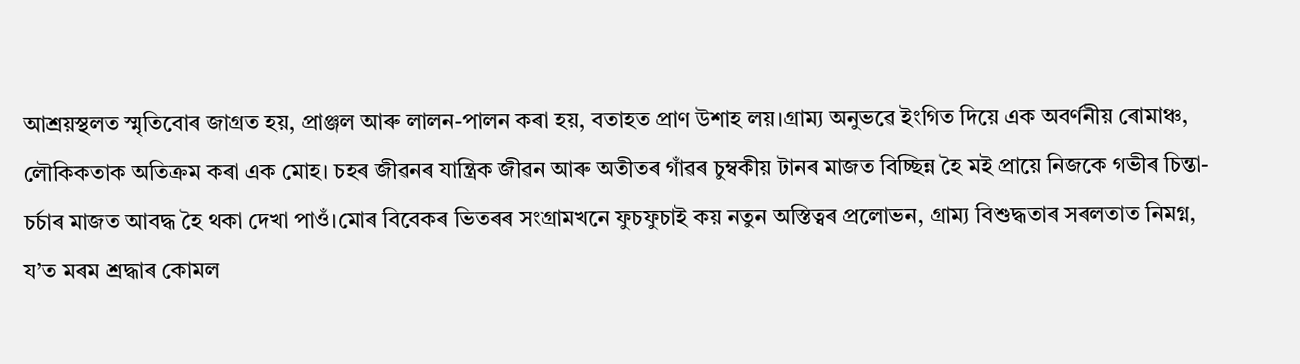আশ্ৰয়স্থলত স্মৃতিবোৰ জাগ্ৰত হয়, প্ৰাঞ্জল আৰু লালন-পালন কৰা হয়, বতাহত প্ৰাণ উশাহ লয়।গ্ৰাম্য অনুভৱে ইংগিত দিয়ে এক অবৰ্ণনীয় ৰোমাঞ্চ, লৌকিকতাক অতিক্ৰম কৰা এক মোহ। চহৰ জীৱনৰ যান্ত্ৰিক জীৱন আৰু অতীতৰ গাঁৱৰ চুম্বকীয় টানৰ মাজত বিচ্ছিন্ন হৈ মই প্ৰায়ে নিজকে গভীৰ চিন্তা-চৰ্চাৰ মাজত আবদ্ধ হৈ থকা দেখা পাওঁ।মোৰ বিবেকৰ ভিতৰৰ সংগ্ৰামখনে ফুচফুচাই কয় নতুন অস্তিত্বৰ প্ৰলোভন, গ্ৰাম্য বিশুদ্ধতাৰ সৰলতাত নিমগ্ন, য’ত মৰম শ্ৰদ্ধাৰ কোমল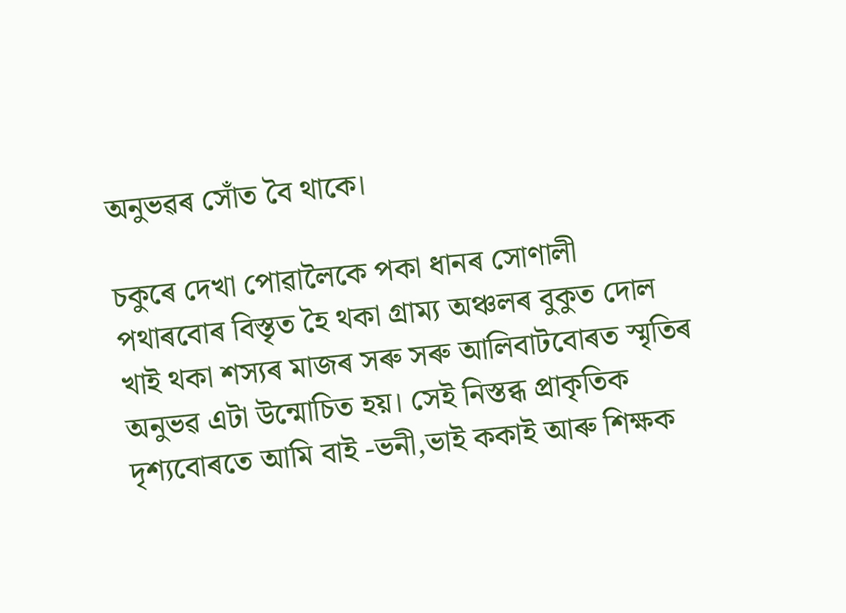অনুভৱৰ সোঁত বৈ থাকে।

চকুৰে দেখা পোৱালৈকে পকা ধানৰ সোণালী পথাৰবোৰ বিস্তৃত হৈ থকা গ্ৰাম্য অঞ্চলৰ বুকুত দোল খাই থকা শস্যৰ মাজৰ সৰু সৰু আলিবাটবোৰত স্মৃতিৰ অনুভৱ এটা উন্মোচিত হয়। সেই নিস্তব্ধ প্ৰাকৃতিক দৃশ্যবোৰতে আমি বাই -ভনী,ভাই ককাই আৰু শিক্ষক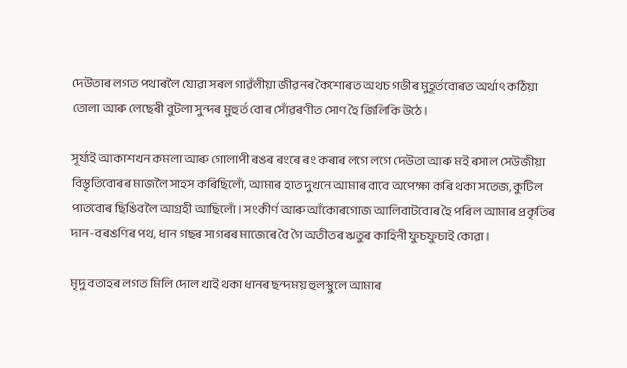দেউতাৰ লগত পথাৰলৈ যোৱা সৰল গাৱঁলীয়া জীৱনৰ কৈশোৰত অথচ গভীৰ মুহূৰ্তবোৰত অৰ্থাৎ কঠিয়া তোলা আৰু লেছেৰী বুটলা সুন্দৰ মুহুৰ্ত বোৰ সোঁৱৰণীত সোণ হৈ জিলিকি উঠে।

সূৰ্য্যই আকাশখন কমলা আৰু গোলাপী ৰঙৰ ৰংৰে ৰং কৰাৰ লগে লগে দেউতা আৰু মই ৰসাল সেউজীয়া বিস্তৃতিবোৰৰ মাজলৈ সাহস কৰিছিলোঁ, আমাৰ হাত দুখনে আমাৰ বাবে অপেক্ষা কৰি থকা সতেজ, কুটিল পাতবোৰ ছিঙিবলৈ আগ্ৰহী আছিলোঁ। সংকীৰ্ণ আৰু আঁকোৰগোজ আলিবাটবোৰ হৈ পৰিল আমাৰ প্ৰকৃতিৰ দান-বৰঙণিৰ পথ, ধান গছৰ সাগৰৰ মাজেৰে বৈ গৈ অতীতৰ ঋতুৰ কাহিনী ফুচফুচাই কোৱা।

মৃদু বতাহৰ লগত মিলি দোল খাই থকা ধানৰ ছন্দময় হুলস্থুলে আমাৰ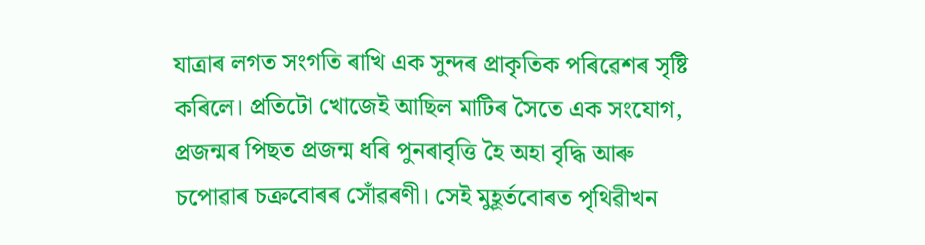যাত্ৰাৰ লগত সংগতি ৰাখি এক সুন্দৰ প্ৰাকৃতিক পৰিৱেশৰ সৃষ্টি কৰিলে। প্ৰতিটো খোজেই আছিল মাটিৰ সৈতে এক সংযোগ, প্ৰজন্মৰ পিছত প্ৰজন্ম ধৰি পুনৰাবৃত্তি হৈ অহা বৃদ্ধি আৰু চপোৱাৰ চক্ৰবোৰৰ সোঁৱৰণী। সেই মুহূৰ্তবোৰত পৃথিৱীখন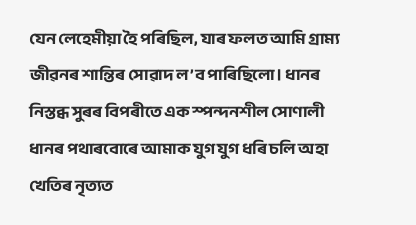যেন লেহেমীয়া হৈ পৰিছিল, যাৰ ফলত আমি গ্ৰাম্য জীৱনৰ শান্তিৰ সোৱাদ ল’ব পাৰিছিলো। ধানৰ নিস্তব্ধ সুৰৰ বিপৰীতে এক স্পন্দনশীল সোণালী ধানৰ পথাৰবোৰে আমাক যুগ যুগ ধৰি চলি অহা খেতিৰ নৃত্যত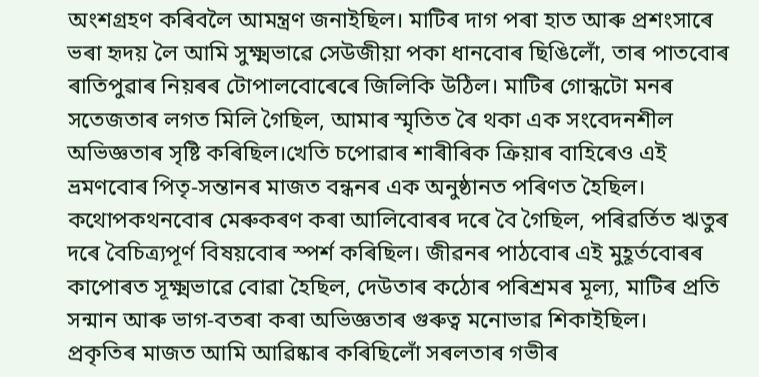অংশগ্ৰহণ কৰিবলৈ আমন্ত্ৰণ জনাইছিল। মাটিৰ দাগ পৰা হাত আৰু প্ৰশংসাৰে ভৰা হৃদয় লৈ আমি সুক্ষ্মভাৱে সেউজীয়া পকা ধানবোৰ ছিঙিলোঁ, তাৰ পাতবোৰ ৰাতিপুৱাৰ নিয়ৰৰ টোপালবোৰেৰে জিলিকি উঠিল। মাটিৰ গোন্ধটো মনৰ সতেজতাৰ লগত মিলি গৈছিল, আমাৰ স্মৃতিত ৰৈ থকা এক সংবেদনশীল অভিজ্ঞতাৰ সৃষ্টি কৰিছিল।খেতি চপোৱাৰ শাৰীৰিক ক্ৰিয়াৰ বাহিৰেও এই ভ্ৰমণবোৰ পিতৃ-সন্তানৰ মাজত বন্ধনৰ এক অনুষ্ঠানত পৰিণত হৈছিল। কথোপকথনবোৰ মেৰুকৰণ কৰা আলিবোৰৰ দৰে বৈ গৈছিল, পৰিৱৰ্তিত ঋতুৰ দৰে বৈচিত্ৰ্যপূৰ্ণ বিষয়বোৰ স্পৰ্শ কৰিছিল। জীৱনৰ পাঠবোৰ এই মুহূৰ্তবোৰৰ কাপোৰত সূক্ষ্মভাৱে বোৱা হৈছিল, দেউতাৰ কঠোৰ পৰিশ্ৰমৰ মূল্য, মাটিৰ প্ৰতি সন্মান আৰু ভাগ-বতৰা কৰা অভিজ্ঞতাৰ গুৰুত্ব মনোভাৱ শিকাইছিল।
প্ৰকৃতিৰ মাজত আমি আৱিষ্কাৰ কৰিছিলোঁ সৰলতাৰ গভীৰ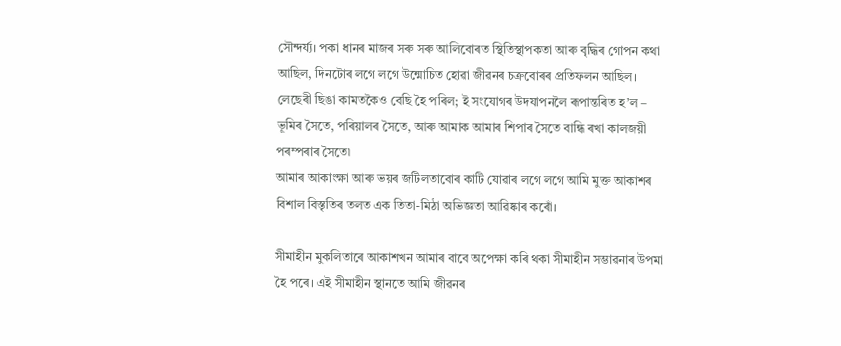সৌন্দৰ্য্য। পকা ধানৰ মাজৰ সৰু সৰু আলিবোৰত স্থিতিস্থাপকতা আৰু বৃদ্ধিৰ গোপন কথা আছিল, দিনটোৰ লগে লগে উন্মোচিত হোৱা জীৱনৰ চক্ৰবোৰৰ প্ৰতিফলন আছিল। লেছেৰী ছিঙা কামতকৈও বেছি হৈ পৰিল; ই সংযোগৰ উদযাপনলৈ ৰূপান্তৰিত হ’ল – ভূমিৰ সৈতে, পৰিয়ালৰ সৈতে, আৰু আমাক আমাৰ শিপাৰ সৈতে বান্ধি ৰখা কালজয়ী পৰম্পৰাৰ সৈতে৷
আমাৰ আকাংক্ষা আৰু ভয়ৰ জটিলতাবোৰ কাটি যোৱাৰ লগে লগে আমি মুক্ত আকাশৰ বিশাল বিস্তৃতিৰ তলত এক তিতা-মিঠা অভিজ্ঞতা আৱিষ্কাৰ কৰোঁ।

সীমাহীন মুকলিতাৰে আকাশখন আমাৰ বাবে অপেক্ষা কৰি থকা সীমাহীন সম্ভাৱনাৰ উপমা হৈ পৰে। এই সীমাহীন স্থানতে আমি জীৱনৰ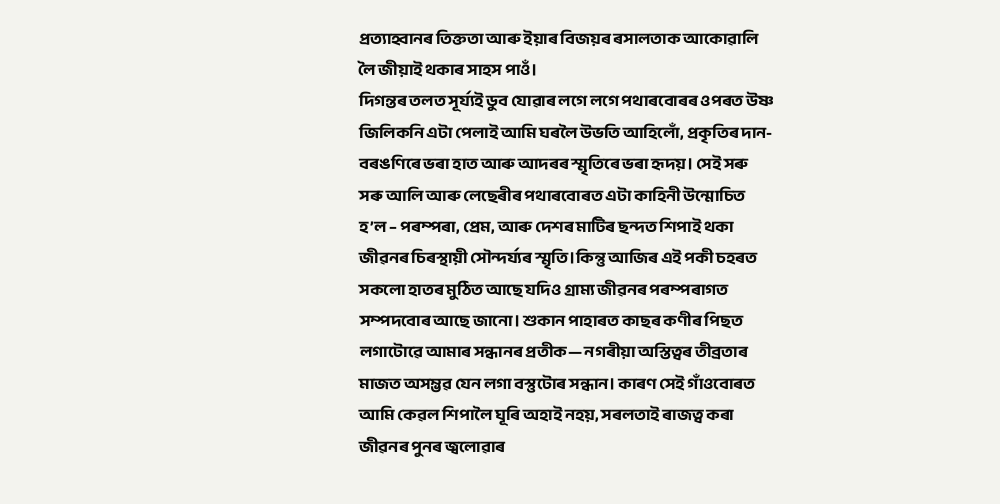প্ৰত্যাহ্বানৰ তিক্ততা আৰু ইয়াৰ বিজয়ৰ ৰসালতাক আকোৱালি লৈ জীয়াই থকাৰ সাহস পাওঁ।
দিগন্তৰ তলত সূৰ্য্যই ডুব যোৱাৰ লগে লগে পথাৰবোৰৰ ওপৰত উষ্ণ জিলিকনি এটা পেলাই আমি ঘৰলৈ উভতি আহিলোঁ, প্ৰকৃতিৰ দান-বৰঙণিৰে ভৰা হাত আৰু আদৰৰ স্মৃতিৰে ভৰা হৃদয়। সেই সৰু সৰু আলি আৰু লেছেৰীৰ পথাৰবোৰত এটা কাহিনী উন্মোচিত হ’ল – পৰম্পৰা, প্ৰেম, আৰু দেশৰ মাটিৰ ছন্দত শিপাই থকা জীৱনৰ চিৰস্থায়ী সৌন্দৰ্য্যৰ স্মৃতি।কিন্তু আজিৰ এই পকী চহৰত সকলো হাতৰ মুঠিত আছে যদিও গ্ৰাম্য জীৱনৰ পৰম্পৰাগত সম্পদবোৰ আছে জানো। শুকান পাহাৰত কাছৰ কণীৰ পিছত লগাটোৱে আমাৰ সন্ধানৰ প্ৰতীক— নগৰীয়া অস্তিত্বৰ তীব্ৰতাৰ মাজত অসম্ভৱ যেন লগা বস্তুটোৰ সন্ধান। কাৰণ সেই গাঁওবোৰত আমি কেৱল শিপালৈ ঘূৰি অহাই নহয়, সৰলতাই ৰাজত্ব কৰা জীৱনৰ পুনৰ জ্বলোৱাৰ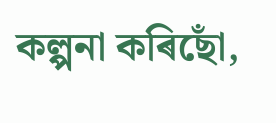কল্পনা কৰিছোঁ,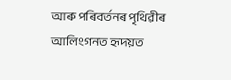আৰু পৰিবৰ্তনৰ পৃথিৱীৰ আলিংগনত হৃদয়ত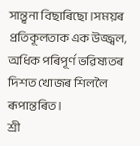সান্ত্বনা বিছাৰিছো।সময়ৰ প্ৰতিকূলতাক এক উজ্জ্বল, অধিক পৰিপূৰ্ণ ভৱিষ্যতৰ দিশত খোজৰ শিললৈ ৰূপান্তৰিত।
শ্ৰী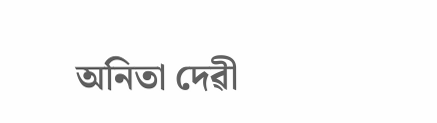অনিতা দেৱী